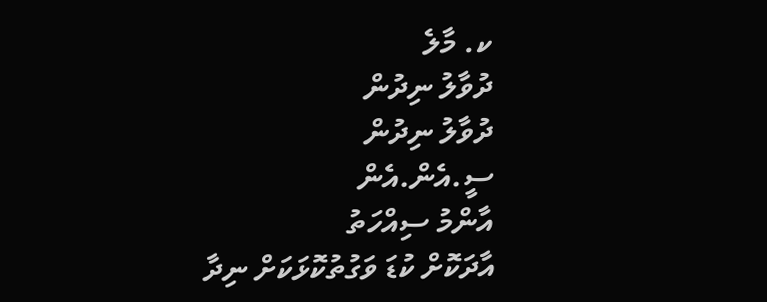ކ. މާލެ
ދުވާލު ނިދުން
ދުވާލު ނިދުން
ސީ.އެން.އެން
އާންމު ސިއްހަތު
އާދަކޮށް ކުޑަ ވަގުތުކޮޅަކަށް ނިދާ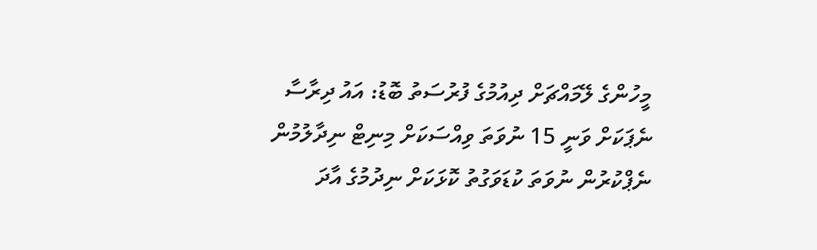މީހުންގެ ލޭމައްޗަށް ދިއުމުގެ ފުރުސަތު ބޮޑު: އައު ދިރާސާ
ނެޕަކަށް ވަނީ 15 ނުވަތަ ވިއްސަކަށް މިނިޓް ނިދާލުމުން
ނެޕްކުރުން ނުވަތަ ކުޑަވަގުތު ކޮޅަކަށް ނިދުމުގެ އާދަ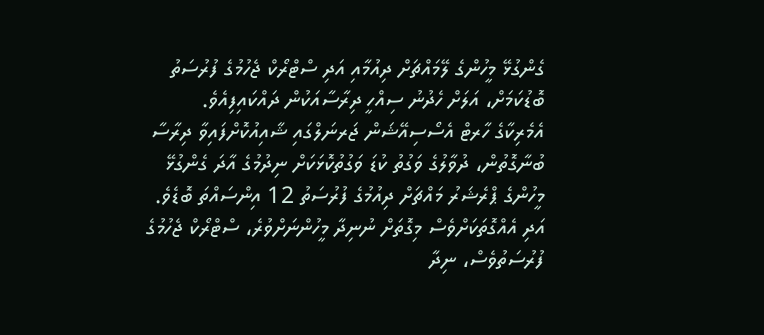ގެންގުޅޭ މީހުންގެ ލޭމައްޗަށް ދިއުމާއި އަދި ސްޓްރޯކް ޖެހުމުގެ ފުރުސަތު ބޮޑުކަމަށް، އަލަށް ހެދުނު ސިއްހީ ދިރާސާއަކުން ދައްކައިފިއެވެ.
އެމެރިކާގެ ހާރޓް އެސޯސިއޭޝަން ޖަރނަލްގައި ޝާއިއުކޮށްފައިވާ ދިރާސާ ބުނާގޮތުން، ދުވާލުގެ ވަގުތު ކުޑަ ވަގުތުކޮޅަކަށް ނިދުމުގެ އާދަ ގެންގުޅޭ މީހުންގެ ޕްރެޝަރު މައްޗަށް ދިއުމުގެ ފުރުސަތު 12 އިންސައްތަ ބޮޑެވެ. އަދި އެއްގޮތަކަށްވެސް މިގޮތަށް ނުނިދާ މީހުންނަށްވުރެ، ސްޓްރޯކް ޖެހުމުގެ ފުރުސަތުވެސް، ނިދާ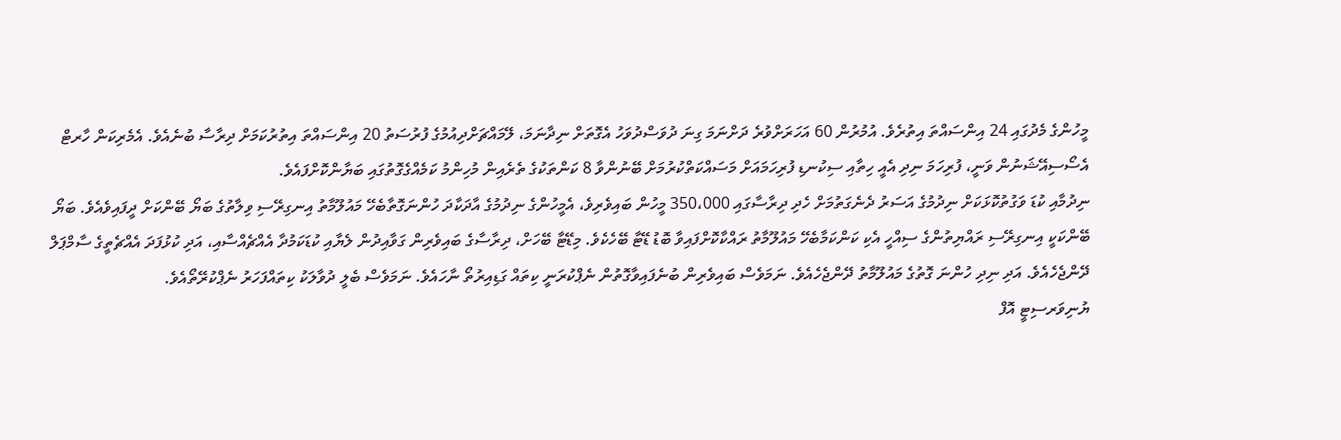މީހުންގެ މެދުގައި 24 އިންސައްތަ އިތުރެވެ. އުމުރުން 60 އަހަރަށްވުރެ ދަށްނަމަ ގިނަ ދުވަސްދުވަހު އެގޮތަށް ނިދާނަމަ، ލޭމައްޗަށްދިއުމުގެ ފުރުސަތު 20 އިންސައްތަ އިތުރުކަމަށް ދިރާސާ ބުނެއެވެ. އެމެރިކަން ހާރޓް އެސޯސިއޭޝަނުން ވަނީ، ފުރިހަމަ ނިދި އެއީ ހިތާއި ސިކުނޑި ފުރިހަމައަށް މަސައްކަތްކުރުމަށް ބޭނުންވާ 8 ކަންތަކުގެ ތެރެއިން މުހިންމު ކަމެއްގެގޮތުގައި ބަޔާންކޮށްފައެވެ.
ނިދުމާއި ކުޑަ ވަގުތުކޮޅަކަށް ނިދުމުގެ އަސަރު ދެނެގަތުމަށް ހެދި ދިރާސާގައި 350،000 މީހުން ބައިވެރިވެ، އެމީހުންގެ ނިދުމުގެ އާދަކާދަ ހުންނަގޮތާބެހޭ މައުލޫމާތު އިނގިރޭސި ވިލާތުގެ ބަޔޯ ބޭންކަށް ދީފައިވެއެވެ. ބަޔޯ ބޭންކަކީ އިނގިރޭސި ރައްޔިތުންގެ ސިއްހީ އެކި ކަންކަމާބެހޭ މައުލޫމާތު ރައްކާކޮށްފައިވާ ބޮޑު ޑޭޓާ ބޭހެކެވެ. މިޑޭޓާ ބޭހަށް، ދިރާސާގެ ބައިވެރިން ގަވާއިދުން ލެޔާއި ކުޑަކަމުދާ އެއްޗެއްސާއި، އަދި ކުޅުފަދަ އެއްޗެތީގެ ސާމްޕަލް ދޭންޖެހެއެވެ. އަދި ނިދި ހުންނަ ގޮތުގެ މައުލޫމާތު ދޭންޖެހެއެވެ. ނަމަވެސް ބައިވެރިން ބުނެފައިވާގޮތުން ނެޕްކުރަނީ ކިތައް ގަޑިއިރުތޯ ނާހައެވެ. ނަމަވެސް ބެލީ ދުވާލަކު ކިތައްފަހަރު ނެޕްކުރޭތޯއެވެ.
ޔުނިވަރސިޓީ އޮފް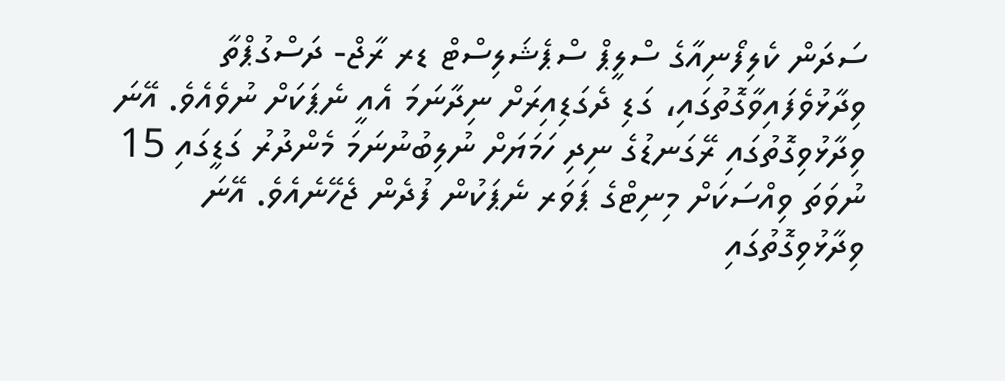ސަދަން ކެލިފޯނިއާގެ ސްލީޕް ސްޕެޝަލިސްޓް ޑރ ރާޖް- ދަސްގުޕްތާ ވިދާޅުވެފައިވާގޮތުގައި، ގަޑި ދެގަޑިއިރަށް ނިދާނަމަ އެއީ ނެޕަކަށް ނުވެއެވެ. އޭނަ ވިދާޅުވިގޮތުގައި ރޭގަނޑުގެ ނިދި ހަމަޔަށް ނުލިބުނުނަމަ މެންދުރު ގަޑީގައި 15 ނުވަތަ ވިއްސަކަށް މިނިޓްގެ ޕަވަރ ނެޕަކުން ފުދެން ޖެހޭނެއެވެ. އޭނަ ވިދާޅުވިގޮތުގައި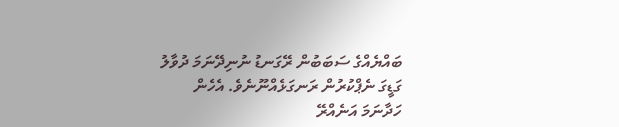ބައްޔެއްގެ ސަބަބުން ރޭގަނޑު ނުނިދޭނަމަ ދުވާލު ގަޑީގަ ނެޕްކުރުން ރަނގަޅެއްނޫނެވެ. އެހެން ހަދާނަމަ އަނެއްރޭ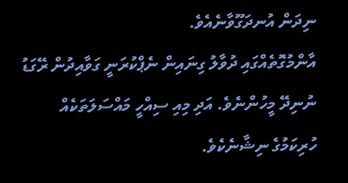ނިދަން އުނދަގޫވާނެއެވެ.
އާންމުގޮތެއްގައި ދުވާލު ގިނައިން ނެޕްކުރަނީ ގަވާއިދުން ރޭގަޑު ނުނިދޭ މީހުންނެވެ. އަދި މިއި ސިއްހީ މައްސަލަތަކެއް ހުރިކަމުގެ ނިޝާނެކެވެ.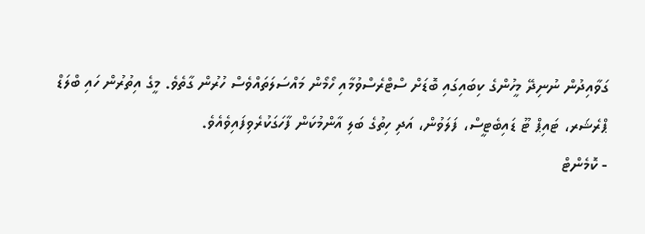ގަވާއިދުން ނުނިދޭ މީހުންގެ ކިބައިގައި ބޮޑަށް ސްޓްރެސްވުމާއި ހޯމޯން މައްސަލަތައްވެސް ހުރުން ގާތެވެ. މީގެ އިތުރުން ހައި ބްލަޑް ޕްރެޝަރ، ޓައިޕް ޓޫ ޑައިބެޓީސް، ފަލަވުން، އަދި ހިތުގެ ބަލި އާންމުކަން ފާހަގަކުރެވިފައިވެއެވެ.
- ކޮމެންޓް